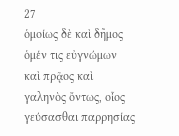27
ὁμοίως δὲ καὶ δῆμος ὁμέν τις εὐγνώμων καὶ πρᾷος καὶ γαληνὸς ὄντως, οἷος γεύσασθαι παρρησίας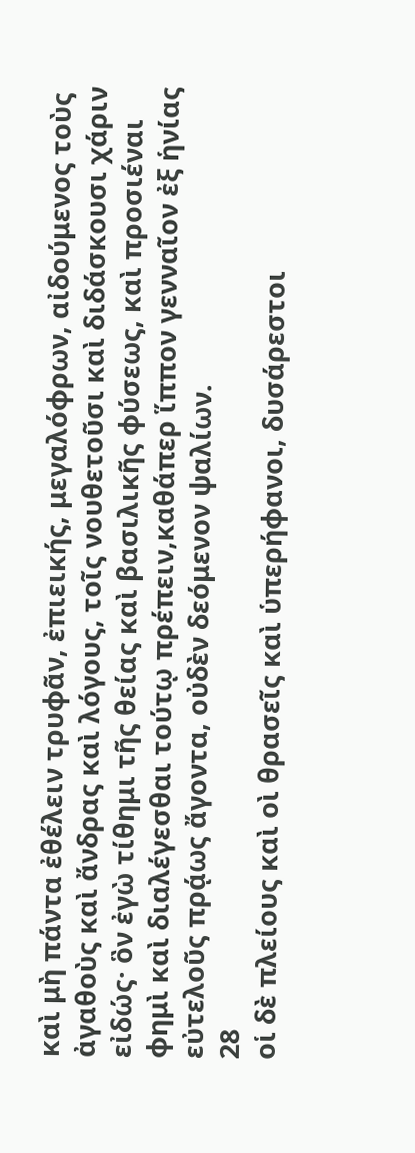καὶ μὴ πάντα ἐθέλειν τρυφᾶν, ἐπιεικής, μεγαλόφρων, αἰδούμενος τοὺς ἀγαθοὺς καὶ ἄνδρας καὶ λόγους, τοῖς νουθετοῦσι καὶ διδάσκουσι χάριν εἰδώς· ὃν ἐγὼ τίθημι τῆς θείας καὶ βασιλικῆς φύσεως, καὶ προσιέναι φημὶ καὶ διαλέγεσθαι τούτῳ πρέπειν,καθάπερ ἵππον γενναῖον ἐξ ἡνίας εὐτελοῦς πρᾴως ἄγοντα, οὐδὲν δεόμενον ψαλίων.
28
οἱ δὲ πλείους καὶ οὶ θρασεῖς καὶ ὑπερήφανοι, δυσάρεστοι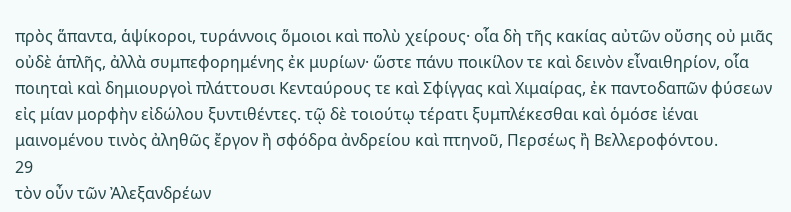πρὸς ἅπαντα, ἁψίκοροι, τυράννοις ὅμοιοι καὶ πολὺ χείρους· οἷα δὴ τῆς κακίας αὐτῶν οὔσης οὐ μιᾶς οὐδὲ ἁπλῆς, ἀλλὰ συμπεφορημένης ἐκ μυρίων· ὥστε πάνυ ποικίλον τε καὶ δεινὸν εἶναιθηρίον, οἷα ποιηταὶ καὶ δημιουργοὶ πλάττουσι Κενταύρους τε καὶ Σφίγγας καὶ Χιμαίρας, ἐκ παντοδαπῶν φύσεων εἰς μίαν μορφὴν εἰδώλου ξυντιθέντες. τῷ δὲ τοιούτῳ τέρατι ξυμπλέκεσθαι καὶ ὁμόσε ἰέναι μαινομένου τινὸς ἀληθῶς ἔργον ἢ σφόδρα ἀνδρείου καὶ πτηνοῦ, Περσέως ἢ Βελλεροφόντου.
29
τὸν οὖν τῶν Ἀλεξανδρέων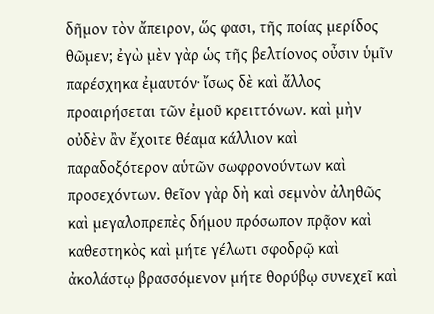δῆμον τὸν ἄπειρον, ὥς φασι, τῆς ποίας μερίδος θῶμεν; ἐγὼ μὲν γὰρ ὡς τῆς βελτίονος οὖσιν ὑμῖν παρέσχηκα ἐμαυτόν· ἴσως δὲ καὶ ἄλλος προαιρήσεται τῶν ἐμοῦ κρειττόνων. καὶ μὴν οὐδὲν ἂν ἔχοιτε θέαμα κάλλιον καὶ παραδοξότερον αὑτῶν σωφρονούντων καὶ προσεχόντων. θεῖον γὰρ δὴ καὶ σεμνὸν ἀληθῶς καὶ μεγαλοπρεπὲς δήμου πρόσωπον πρᾷον καὶ καθεστηκὸς καὶ μήτε γέλωτι σφοδρῷ καὶ ἀκολάστῳ βρασσόμενον μήτε θορύβῳ συνεχεῖ καὶ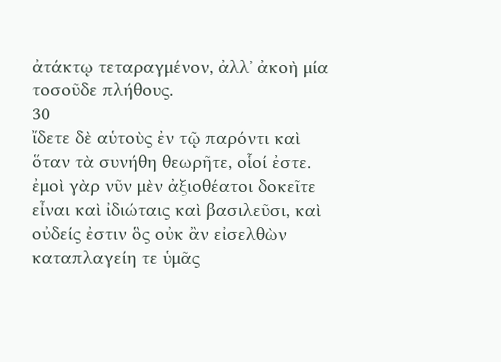ἀτάκτῳ τεταραγμένον, ἀλλʼ ἀκοὴ μία τοσοῦδε πλήθους.
30
ἴδετε δὲ αὑτοὺς ἐν τῷ παρόντι καὶ ὅταν τὰ συνήθη θεωρῆτε, οἷοί ἐστε. ἐμοὶ γὰρ νῦν μὲν ἀξιοθέατοι δοκεῖτε εἶναι καὶ ἰδιώταις καὶ βασιλεῦσι, καὶ οὐδείς ἐστιν ὃς οὐκ ἂν εἰσελθὼν καταπλαγείη τε ὑμᾶς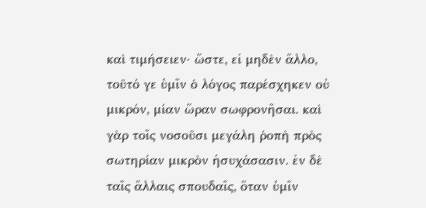καὶ τιμήσειεν· ὥστε, εἰ μηδὲν ἄλλο, τοῦτό γε ὑμῖν ὁ λόγος παρέσχηκεν οὐ μικρόν, μίαν ὥραν σωφρονῆσαι. καὶ γὰρ τοῖς νοσοῦσι μεγάλη ῥοπὴ πρὸς σωτηρίαν μικρὸν ἡσυχάσασιν. ἐν δὲ ταῖς ἄλλαις σπουδαῖς, ὅταν ὑμῖν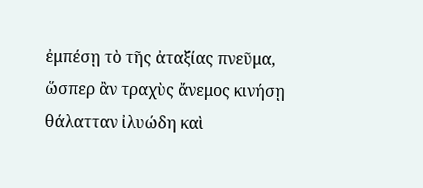ἐμπέσῃ τὸ τῆς ἀταξίας πνεῦμα, ὥσπερ ἂν τραχὺς ἄνεμος κινήσῃ θάλατταν ἰλυώδη καὶ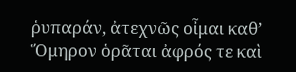ῥυπαράν, ἀτεχνῶς οἶμαι καθʼ Ὅμηρον ὁρᾶται ἀφρός τε καὶ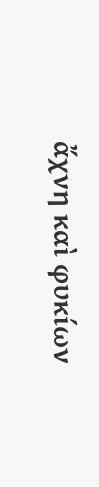ἄχνη καὶ φυκίων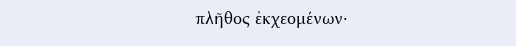πλῆθος ἐκχεομένων·